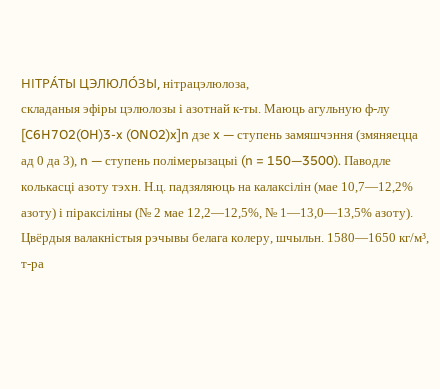НІТРА́ТЫ ЦЭЛЮЛО́ЗЫ, нітрацэлюлоза,
складаныя эфіры цэлюлозы і азотнай к-ты. Маюць агульную ф-лу [C6H7O2(OH)3-x (ONO2)x]n дзе x — ступень замяшчэння (змяняецца ад 0 да 3), n — ступень полімерызацыі (n = 150—3500). Паводле колькасці азоту тэхн. Н.ц. падзяляюць на калаксілін (мае 10,7—12,2% азоту) і піраксіліны (№ 2 мае 12,2—12,5%, № 1—13,0—13,5% азоту).
Цвёрдыя валакністыя рэчывы белага колеру, шчыльн. 1580—1650 кг/м³, т-ра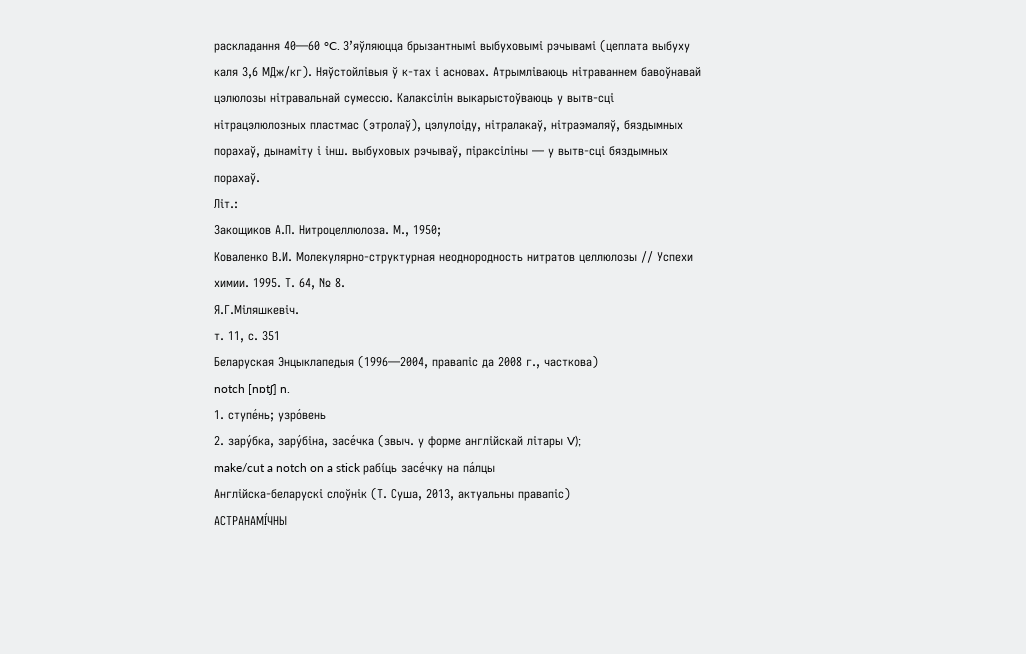раскладання 40—60 °C. З’яўляюцца брызантнымі выбуховымі рэчывамі (цеплата выбуху каля 3,6 МДж/кг). Няўстойлівыя ў к-тах і асновах. Атрымліваюць нітраваннем бавоўнавай цэлюлозы нітравальнай сумессю. Калаксілін выкарыстоўваюць у вытв-сці нітрацэлюлозных пластмас (этролаў), цэлулоіду, нітралакаў, нітраэмаляў, бяздымных порахаў, дынаміту і інш. выбуховых рэчываў, піраксіліны — у вытв-сці бяздымных порахаў.
Літ.:
Закощиков А.П. Нитроцеллюлоза. М., 1950;
Коваленко В.И. Молекулярно-структурная неоднородность нитратов целлюлозы // Успехи химии. 1995. Т. 64, № 8.
Я.Г.Міляшкевіч.
т. 11, с. 351
Беларуская Энцыклапедыя (1996—2004, правапіс да 2008 г., часткова)
notch [nɒtʃ] n.
1. ступе́нь; узро́вень
2. зару́бка, зару́біна, засе́чка (звыч. у форме англійскай літары V);
make/cut a notch on a stick рабі́ць засе́чку на па́лцы
Англійска-беларускі слоўнік (Т. Суша, 2013, актуальны правапіс)
АСТРАНАМІ́ЧНЫ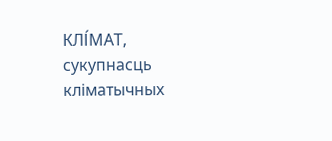КЛІ́МАТ,
сукупнасць кліматычных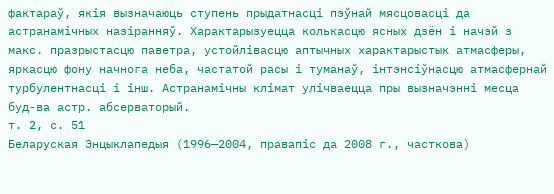фактараў, якія вызначаюць ступень прыдатнасці пэўнай мясцовасці да астранамічных назіранняў. Характарызуецца колькасцю ясных дзён і начэй з макс. празрыстасцю паветра, устойлівасцю аптычных характарыстык атмасферы, яркасцю фону начнога неба, частатой расы і туманаў, інтэнсіўнасцю атмасфернай турбулентнасці і інш. Астранамічны клімат улічваецца пры вызначэнні месца буд-ва астр. абсерваторый.
т. 2, с. 51
Беларуская Энцыклапедыя (1996—2004, правапіс да 2008 г., часткова)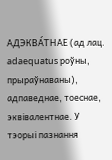АДЭКВА́ТНАЕ (ад лац. adaequatus роўны, прыраўнаваны),
адпаведнае, тоеснае, эквівалентнае. У тэорыі пазнання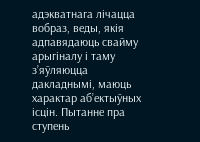адэкватнага лічацца вобраз, веды, якія адпавядаюць свайму арыгіналу і таму з’яўляюцца дакладнымі, маюць характар аб’ектыўных ісцін. Пытанне пра ступень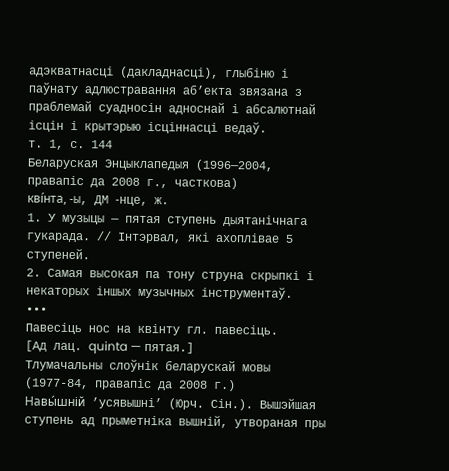адэкватнасці (дакладнасці), глыбіню і паўнату адлюстравання аб’екта звязана з праблемай суадносін адноснай і абсалютнай ісцін і крытэрыю ісціннасці ведаў.
т. 1, с. 144
Беларуская Энцыклапедыя (1996—2004, правапіс да 2008 г., часткова)
кві́нта, ‑ы, ДМ ‑нце, ж.
1. У музыцы — пятая ступень дыятанічнага гукарада. // Інтэрвал, які ахоплівае 5 ступеней.
2. Самая высокая па тону струна скрыпкі і некаторых іншых музычных інструментаў.
•••
Павесіць нос на квінту гл. павесіць.
[Ад лац. quinta — пятая.]
Тлумачальны слоўнік беларускай мовы (1977-84, правапіс да 2008 г.)
Навы́шній ’усявышні’ (Юрч. Сін.). Вышэйшая ступень ад прыметніка вышній, утвораная пры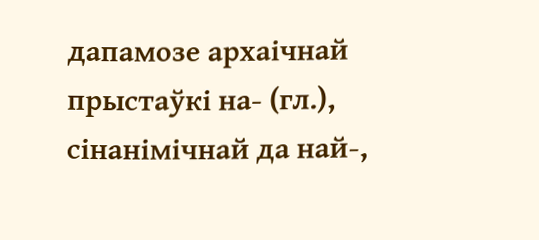дапамозе архаічнай прыстаўкі на- (гл.), сінанімічнай да най-,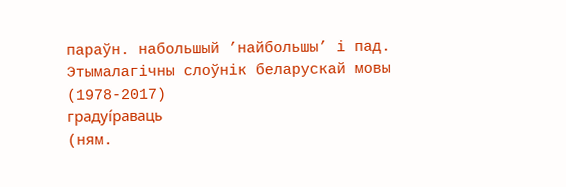параўн. набольшый ’найбольшы’ і пад.
Этымалагічны слоўнік беларускай мовы (1978-2017)
градуі́раваць
(ням.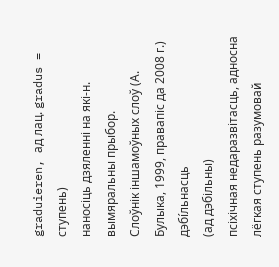graduieren, ад лац. gradus = ступень)
наносіць дзяленні на які-н. вымяральны прыбор.
Слоўнік іншамоўных слоў (А. Булыка, 1999, правапіс да 2008 г.)
дэбі́льнасць
(ад дэбільны)
псіхічная недаразвітасць, адносна лёгкая ступень разумовай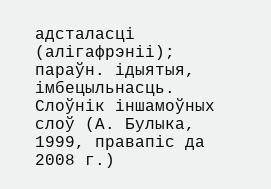адсталасці (алігафрэніі); параўн. ідыятыя, імбецыльнасць.
Слоўнік іншамоўных слоў (А. Булыка, 1999, правапіс да 2008 г.)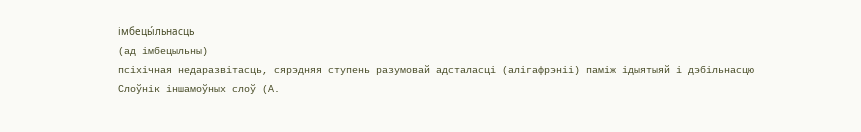імбецы́льнасць
(ад імбецыльны)
псіхічная недаразвітасць, сярэдняя ступень разумовай адсталасці (алігафрэніі) паміж ідыятыяй і дэбільнасцю
Слоўнік іншамоўных слоў (А.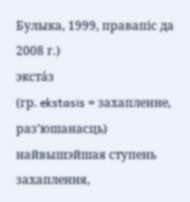Булыка, 1999, правапіс да 2008 г.)
экста́з
(гр. ekstasis = захапленне, раз’юшанасць)
найвышэйшая ступень захаплення,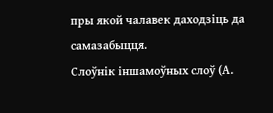пры якой чалавек даходзіць да самазабыцця.
Слоўнік іншамоўных слоў (А.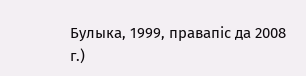Булыка, 1999, правапіс да 2008 г.)